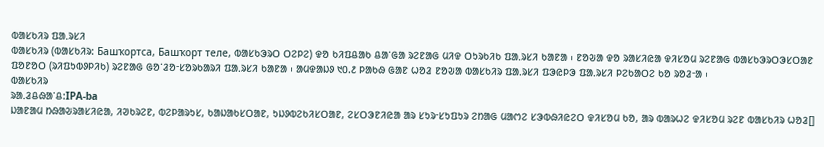ᱵᱟᱥᱠᱤᱨ ᱯᱟᱹᱨᱥᱤ
ᱵᱟᱥᱠᱤᱨ (ᱵᱟᱥᱠᱤᱨ: Башҡортса, Башҡорт теле, ᱵᱟᱥᱠᱳᱨᱛ ᱛᱮᱞᱮ) ᱫᱚ ᱠᱤᱯᱪᱟᱠ ᱪᱟᱸᱜᱟ ᱨᱮᱱᱟᱜ ᱢᱤᱫ ᱛᱩᱨᱠᱤᱠ ᱯᱟᱹᱨᱥᱤ ᱠᱟᱱᱟ ᱾ ᱱᱚᱶᱟ ᱫᱚ ᱨᱟᱥᱤᱭᱟ ᱫᱤᱥᱚᱢ ᱨᱮᱱᱟᱜ ᱵᱟᱥᱠᱳᱨᱛᱳᱥᱛᱟᱱ ᱯᱚᱱᱚᱛ (ᱨᱤᱯᱩᱵᱽᱞᱤᱠ) ᱨᱮᱱᱟᱜ ᱜᱚᱸᱲᱚᱼᱥᱚᱨᱠᱟᱨᱤ ᱯᱟᱹᱨᱥᱤ ᱠᱟᱱᱟ ᱾ ᱟᱢᱫᱟᱡᱽ ᱑᱐.᱒ ᱞᱟᱠᱷ ᱜᱟᱱ ᱦᱚᱲ ᱱᱚᱶᱟ ᱵᱟᱥᱠᱤᱨ ᱯᱟᱹᱨᱥᱤ ᱯᱳᱭᱞᱳ ᱯᱟᱹᱨᱥᱤ ᱞᱮᱠᱟᱛᱮ ᱠᱚ ᱨᱚᱲᱼᱟ ᱾
ᱵᱟᱥᱠᱤᱨ
ᱨᱟᱹᱲᱪᱷᱟᱸᱪ:IPA-ba
ᱡᱟᱱᱟᱢ ᱴᱷᱟᱶᱨᱟᱥᱤᱭᱟ, ᱤᱣᱠᱨᱮᱱ, ᱵᱮᱞᱟᱨᱩᱥ, ᱠᱟᱡᱟᱠᱥᱛᱟᱱ, ᱩᱡᱽᱵᱮᱠᱤᱥᱛᱟᱱ, ᱮᱥᱛᱳᱱᱤᱭᱟ ᱟᱨ ᱥᱩᱨᱼᱥᱩᱯᱩᱨ ᱮᱴᱟᱜ ᱢᱟᱬᱮ ᱥᱳᱵᱷᱤᱭᱮᱛ ᱫᱤᱥᱚᱢ ᱠᱚ, ᱟᱨ ᱵᱟᱨᱦᱮ ᱫᱤᱥᱚᱢ ᱨᱮᱱ ᱵᱟᱥᱠᱤᱨ ᱦᱚᱲ[]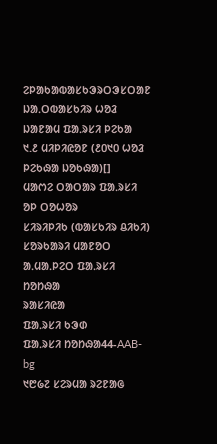ᱮᱞᱟᱠᱟᱵᱟᱥᱠᱳᱨᱛᱳᱥᱛᱟᱱ
ᱡᱟᱹᱛᱵᱟᱥᱠᱤᱨ ᱦᱚᱲ
ᱡᱟᱱᱟᱢ ᱯᱟᱹᱨᱥᱤ ᱞᱮᱠᱟ
᱑.᱒ ᱢᱤᱞᱤᱭᱚᱱ (᱒᱐᱑᱐ ᱦᱚᱲ ᱞᱮᱠᱷᱟ ᱡᱚᱠᱷᱟ)[]
ᱢᱟᱬᱮ ᱛᱟᱛᱟᱨ ᱯᱟᱹᱨᱥᱤ
ᱚᱞ ᱛᱚᱦᱚᱨ
ᱥᱤᱨᱤᱞᱤᱠ (ᱵᱟᱥᱠᱤᱨ ᱪᱤᱠᱤ)
ᱥᱚᱨᱠᱟᱨᱤ ᱢᱟᱱᱚᱛ
ᱟᱹᱢᱟᱹᱞᱮᱛ ᱯᱟᱹᱨᱥᱤ ᱴᱚᱴᱷᱟ
ᱨᱟᱥᱤᱭᱟ
ᱯᱟᱹᱨᱥᱤ ᱠᱳᱰ
ᱯᱟᱹᱨᱥᱤ ᱴᱚᱴᱷᱟ44-AAB-bg
᱑᱘᱙᱗ ᱥᱮᱨᱢᱟ ᱨᱮᱱᱟᱜ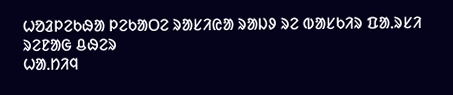ᱦᱚᱲᱞᱮᱠᱷᱟ ᱞᱮᱠᱟᱛᱮ ᱨᱟᱥᱤᱭᱟ ᱨᱟᱡᱽ ᱨᱮ ᱵᱟᱥᱠᱤᱨ ᱯᱟᱹᱨᱥᱤ ᱨᱮᱱᱟᱜ ᱪᱷᱮᱨ
ᱦᱟᱹᱴᱤᱧ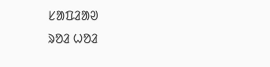ᱥᱟᱯᱲᱟᱣ
ᱨᱚᱲ ᱦᱚᱲ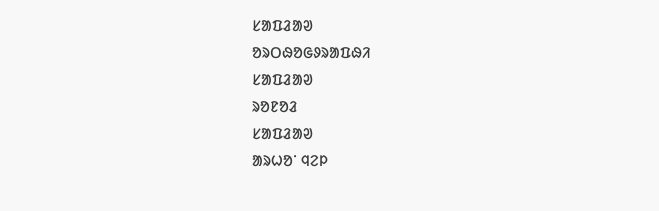ᱥᱟᱯᱲᱟᱣ
ᱚᱨᱛᱷᱚᱜᱽᱨᱟᱯᱷᱤ
ᱥᱟᱯᱲᱟᱣ
ᱨᱚᱱᱚᱲ
ᱥᱟᱯᱲᱟᱣ
ᱟᱨᱦᱚᱸ ᱧᱮᱞ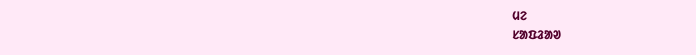ᱢᱮ
ᱥᱟᱯᱲᱟᱣ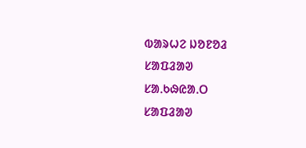ᱵᱟᱨᱦᱮ ᱡᱚᱱᱚᱲ
ᱥᱟᱯᱲᱟᱣ
ᱥᱟᱹᱠᱷᱭᱟᱹᱛ
ᱥᱟᱯᱲᱟᱣ